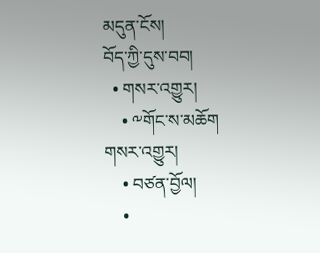མདུན་ངོས།
བོད་ཀྱི་དུས་བབ།
  • གསར་འགྱུར།
    • ༸གོང་ས་མཆོག གསར་འགྱུར།
    • བཙན་བྱོལ།
    •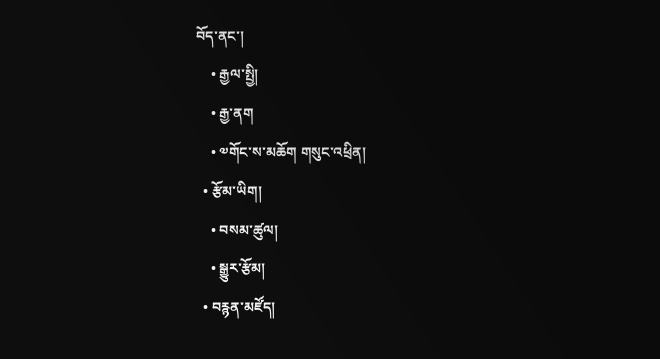བོད་ནང་།
    • རྒྱལ་སྤྱི།
    • རྒྱ་ནག
    • ༧གོང་ས་མཆོག གསུང་འཕྲིན།
  • རྩོམ་ཡིག།
    • བསམ་ཚུལ།
    • སྒྱུར་རྩོམ།
  • བརྙན་མཛོད།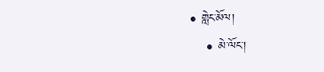• གླེང་མོལ།
    • མེ་ལོང་།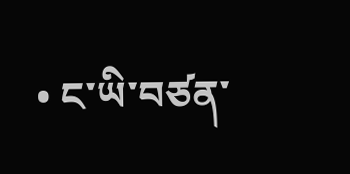• ང་ཡི་བཙན་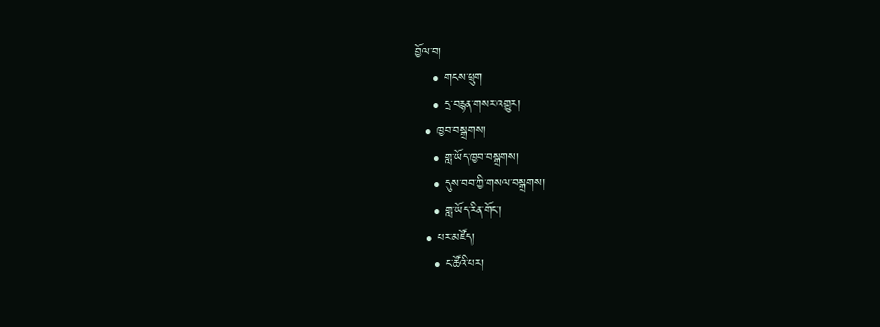བྱོལ་བ།
    • གངས་ཕྲུག
    • དྲ་བརྙན་གསར་འགྱུར།
  • ཁྱབ་བསྒྲགས།
    • གླ་ཡོད་ཁྱབ་བསྒྲགས།
    • དུས་བབ་ཀྱི་གསལ་བསྒྲགས།
    • གླ་ཡོད་རིན་གོང་།
  • པར་མཛོད།
    • ང་ཚོའི་པར།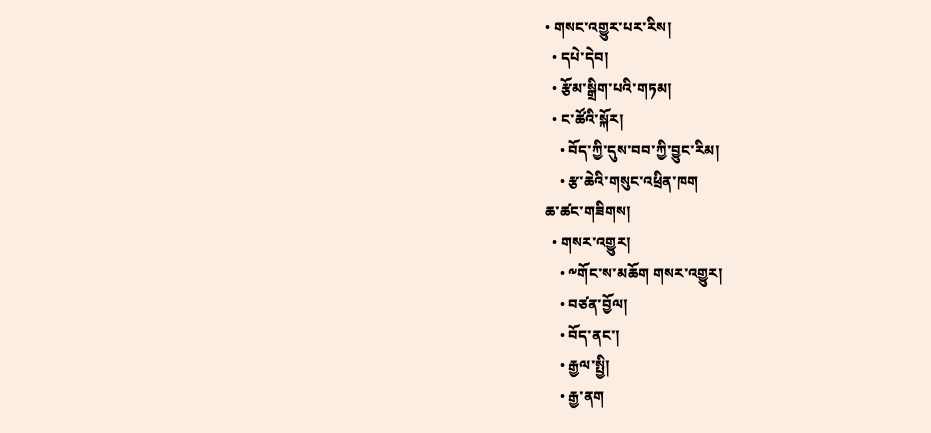• གསང་འགྱུར་པར་རིས།
  • དཔེ་དེབ།
  • རྩོམ་སྒྲིག་པའི་གཏམ།
  • ང་ཚོའི་སྐོར།
    • བོད་ཀྱི་དུས་བབ་ཀྱི་བྱུང་རིམ།
    • རྩ་ཆེའི་གསུང་འཕྲིན་ཁག
ཆ་ཚང་གཟིགས།
  • གསར་འགྱུར།
    • ༸གོང་ས་མཆོག གསར་འགྱུར།
    • བཙན་བྱོལ།
    • བོད་ནང་།
    • རྒྱལ་སྤྱི།
    • རྒྱ་ནག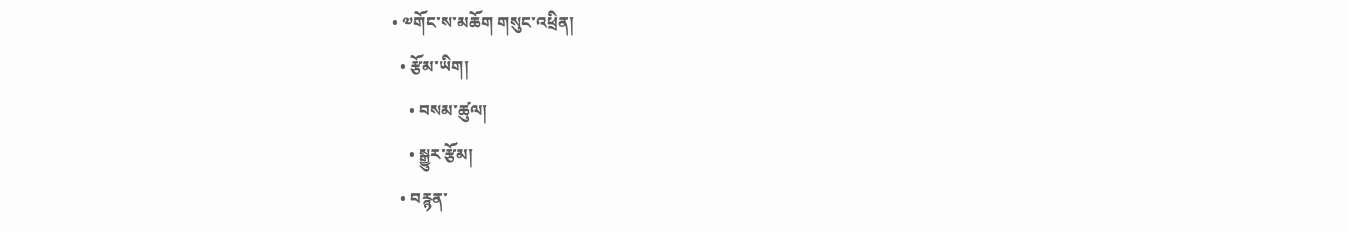• ༧གོང་ས་མཆོག གསུང་འཕྲིན།
  • རྩོམ་ཡིག།
    • བསམ་ཚུལ།
    • སྒྱུར་རྩོམ།
  • བརྙན་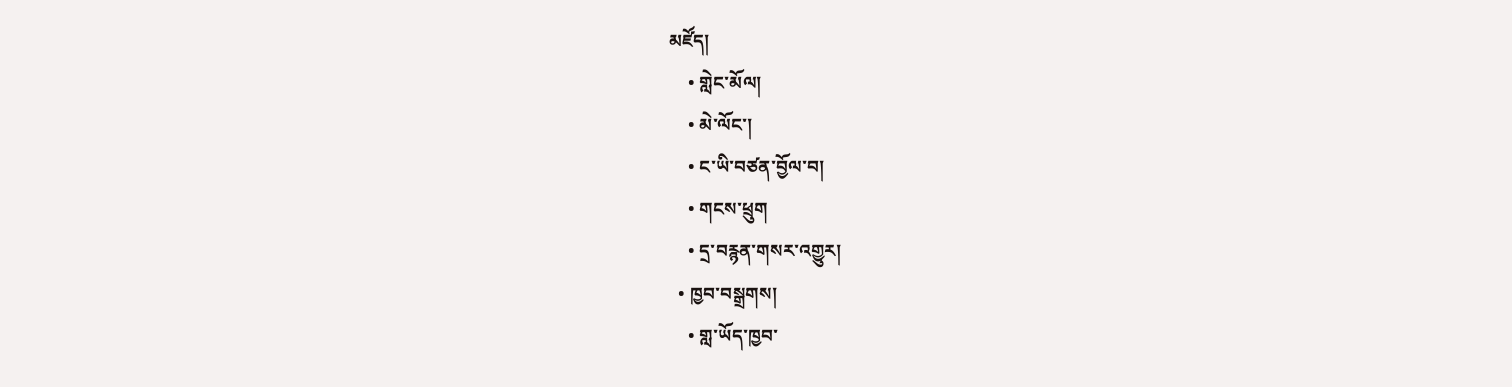མཛོད།
    • གླེང་མོལ།
    • མེ་ལོང་།
    • ང་ཡི་བཙན་བྱོལ་བ།
    • གངས་ཕྲུག
    • དྲ་བརྙན་གསར་འགྱུར།
  • ཁྱབ་བསྒྲགས།
    • གླ་ཡོད་ཁྱབ་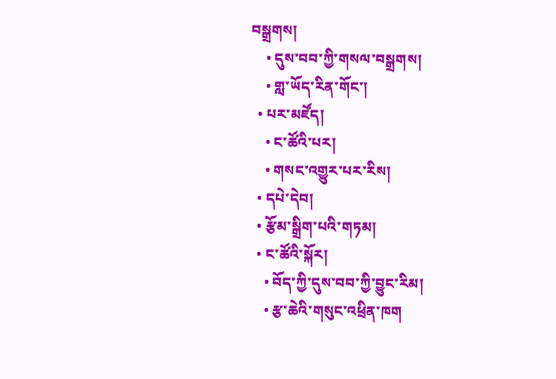བསྒྲགས།
    • དུས་བབ་ཀྱི་གསལ་བསྒྲགས།
    • གླ་ཡོད་རིན་གོང་།
  • པར་མཛོད།
    • ང་ཚོའི་པར།
    • གསང་འགྱུར་པར་རིས།
  • དཔེ་དེབ།
  • རྩོམ་སྒྲིག་པའི་གཏམ།
  • ང་ཚོའི་སྐོར།
    • བོད་ཀྱི་དུས་བབ་ཀྱི་བྱུང་རིམ།
    • རྩ་ཆེའི་གསུང་འཕྲིན་ཁག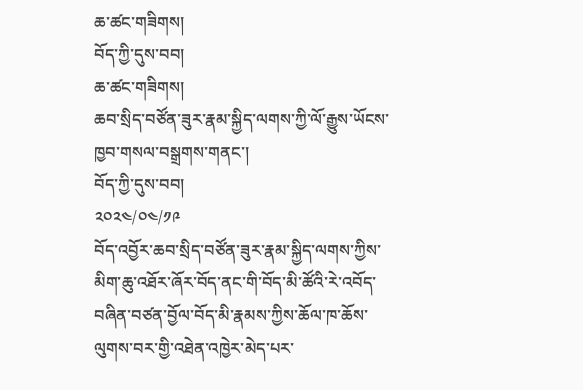ཆ་ཚང་གཟིགས།
བོད་ཀྱི་དུས་བབ།
ཆ་ཚང་གཟིགས།
ཆབ་སྲིད་བཙོན་ཟུར་རྣམ་སྐྱིད་ལགས་ཀྱི་ལོ་རྒྱུས་ཡོངས་ཁྱབ་གསལ་བསྒྲགས་གནང་།
བོད་ཀྱི་དུས་བབ།
༢༠༢༤/༠༤/༡༩
བོད་འབྱོར་ཆབ་སྲིད་བཙོན་ཟུར་རྣམ་སྐྱིད་ལགས་ཀྱིས་མིག་ཆུ་འཐོར་ཞོར་བོད་ནང་གི་བོད་མི་ཚོའི་རེ་འབོད་བཞིན་བཙན་བྱོལ་བོད་མི་རྣམས་ཀྱིས་ཆོལ་ཁ་ཆོས་ལུགས་བར་གྱི་འཐེན་འཁྱེར་མེད་པར་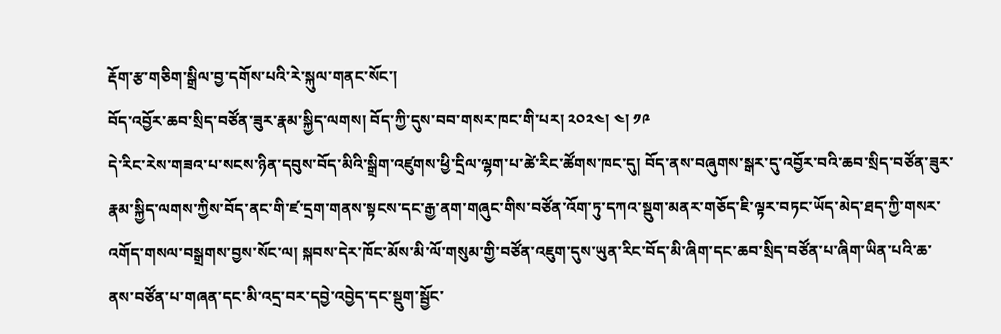རྡོག་རྩ་གཅིག་སྒྲིལ་བྱ་དགོས་པའི་རེ་སྐུལ་གནང་སོང་།
བོད་འབྱོར་ཆབ་སྲིད་བཙོན་ཟུར་རྣམ་སྐྱིད་ལགས། བོད་ཀྱི་དུས་བབ་གསར་ཁང་གི་པར། ༢༠༢༤། ༤། ༡༩
དེ་རིང་རེས་གཟའ་པ་སངས་ཉིན་དབུས་བོད་མིའི་སྒྲིག་འཛུགས་ཕྱི་དྲིལ་ལྷག་པ་ཚེ་རིང་ཚོགས་ཁང་དུ། བོད་ནས་བཞུགས་སྒར་དུ་འབྱོར་བའི་ཆབ་སྲིད་བཙོན་ཟུར་རྣམ་སྐྱིད་ལགས་ཀྱིས་བོད་ནང་གི་ཛ་དྲག་གནས་སྟངས་དང་རྒྱ་ནག་གཞུང་གིས་བཙོན་འོག་ཏུ་དཀའ་སྡུག་མནར་གཅོད་ཇི་ལྟར་བཏང་ཡོད་མེད་ཐད་ཀྱི་གསར་འགོད་གསལ་བསྒྲགས་བྱས་སོང་ལ། སྐབས་དེར་ཁོང་མོས་མི་ལོ་གསུམ་གྱི་བཙོན་འཇུག་དུས་ཡུན་རིང་བོད་མི་ཞིག་དང་ཆབ་སྲིད་བཙོན་པ་ཞིག་ཡིན་པའི་ཆ་ནས་བཙོན་པ་གཞན་དང་མི་འདྲ་བར་དབྱེ་འབྱེད་དང་སྡུག་སྦྱོང་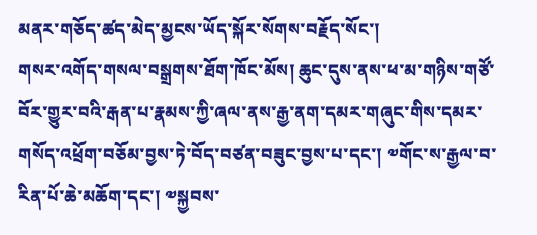མནར་གཅོད་ཚད་མེད་མྱངས་ཡོད་སྐོར་སོགས་བརྗོད་སོང་།
གསར་འགོད་གསལ་བསྒྲགས་ཐོག་ཁོང་མོས། ཆུང་དུས་ནས་ཕ་མ་གཉིས་གཙོ་བོར་གྱུར་བའི་རྒན་པ་རྣམས་ཀྱི་ཞལ་ནས་རྒྱ་ནག་དམར་གཞུང་གིས་དམར་གསོད་འཕྲོག་བཅོམ་བྱས་ཏེ་བོད་བཙན་བཟུང་བྱས་པ་དང་། ༧གོང་ས་རྒྱལ་བ་རིན་པོ་ཆེ་མཆོག་དང་། ༧སྐྱབས་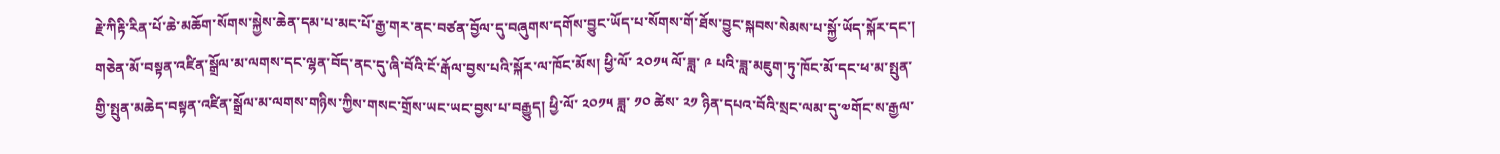རྗེ་ཀིརྟི་རིན་པོ་ཆེ་མཆོག་སོགས་སྐྱེས་ཆེན་དམ་པ་མང་པོ་རྒྱ་གར་ནང་བཙན་བྱོལ་དུ་བཞུགས་དགོས་བྱུང་ཡོད་པ་སོགས་གོ་ཐོས་བྱུང་སྐབས་སེམས་པ་སྐྱོ་ཡོད་སྐོར་དང་། གཅེན་མོ་བསྟན་འཛིན་སྒྲོལ་མ་ལགས་དང་ལྷན་བོད་ནང་དུ་ཞི་བོའི་ངོ་རྒོལ་བྱས་པའི་སྐོར་ལ་ཁོང་མོས། ཕྱི་ལོ་ ༢༠༡༥ ལོ་ཟླ་ ༩ པའི་ཟླ་མཇུག་ཏུ་ཁོང་མོ་དང་ཕ་མ་སྤུན་གྱི་སྤུན་མཆེད་བསྟན་འཛིན་སྒྲོལ་མ་ལགས་གཉིས་ཀྱིས་གསང་གྲོས་ཡང་ཡང་བྱས་པ་བརྒྱུད། ཕྱི་ལོ་ ༢༠༡༥ ཟླ་ ༡༠ ཚེས་ ༢༡ ཉིན་དཔའ་བོའི་སྲང་ལམ་དུ་༧གོང་ས་རྒྱལ་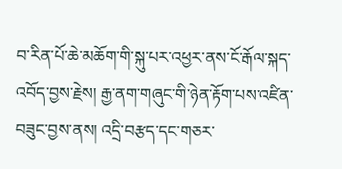བ་རིན་པོ་ཆེ་མཆོག་གི་སྐུ་པར་འཕྱར་ནས་ངོ་རྒོལ་སྐད་འབོད་བྱས་རྗེས། རྒྱ་ནག་གཞུང་གི་ཉེན་རྟོག་པས་འཛིན་བཟུང་བྱས་ནས། འདྲི་བརྩད་དང་གཅར་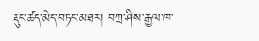རྡུང་ཚད་མེད་བཏང་མཐར། བཀྲ་ཤིས་རྒྱལ་ཁ་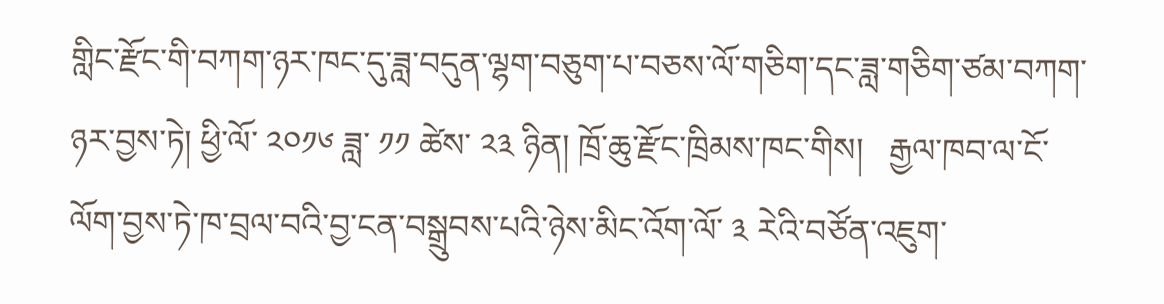གླིང་རྫོང་གི་བཀག་ཉར་ཁང་དུ་ཟླ་བདུན་ལྷག་བཅུག་པ་བཅས་ལོ་གཅིག་དང་ཟླ་གཅིག་ཙམ་བཀག་ཉར་བྱས་ཏེ། ཕྱི་ལོ་ ༢༠༡༦ ཟླ་ ༡༡ ཚེས་ ༢༣ ཉིན། ཁྲོ་ཆུ་རྫོང་ཁྲིམས་ཁང་གིས།   རྒྱལ་ཁབ་ལ་ངོ་ལོག་བྱས་ཏེ་ཁ་བྲལ་བའི་བྱ་ངན་བསྒྲུབས་པའི་ཉེས་མིང་འོག་ལོ་ ༣ རེའི་བཙོན་འཇུག་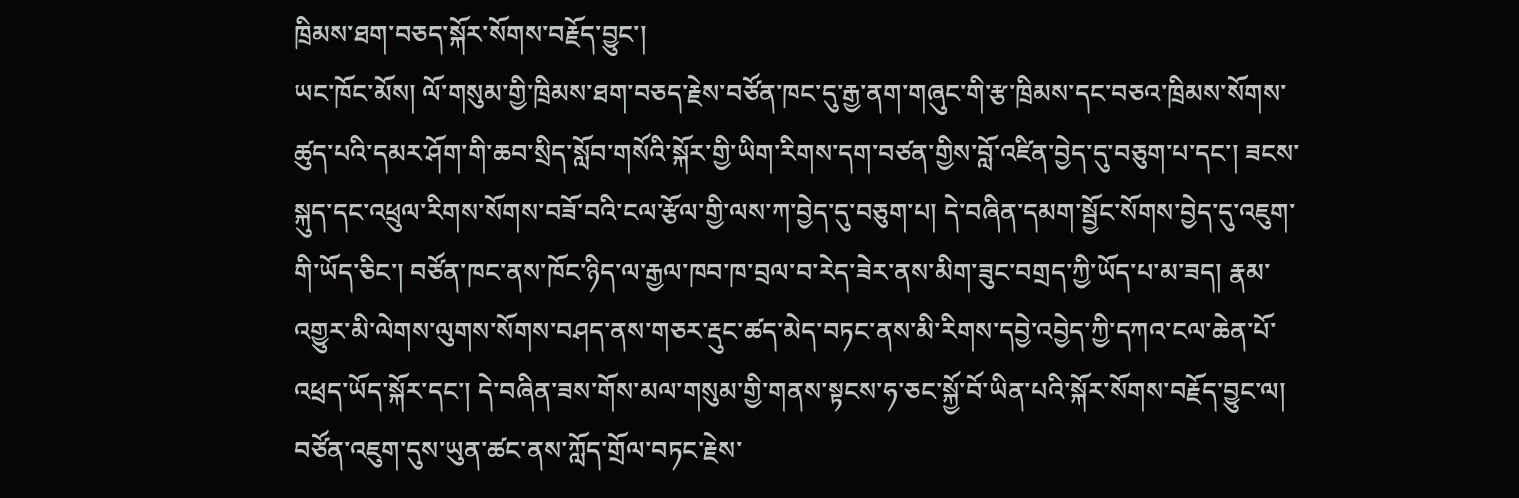ཁྲིམས་ཐག་བཅད་སྐོར་སོགས་བརྗོད་བྱུང་།
ཡང་ཁོང་མོས། ལོ་གསུམ་གྱི་ཁྲིམས་ཐག་བཅད་རྗེས་བཙོན་ཁང་དུ་རྒྱ་ནག་གཞུང་གི་རྩ་ཁྲིམས་དང་བཅའ་ཁྲིམས་སོགས་ཚུད་པའི་དམར་ཤོག་གི་ཆབ་སྲིད་སློབ་གསོའི་སྐོར་གྱི་ཡིག་རིགས་དག་བཙན་གྱིས་བློ་འཛིན་བྱེད་དུ་བཅུག་པ་དང་། ཟངས་སྐུད་དང་འཕྲུལ་རིགས་སོགས་བཟོ་བའི་ངལ་རྩོལ་གྱི་ལས་ཀ་བྱེད་དུ་བཅུག་པ། དེ་བཞིན་དམག་སྦྱོང་སོགས་བྱེད་དུ་འཇུག་གི་ཡོད་ཅིང་། བཙོན་ཁང་ནས་ཁོང་ཉིད་ལ་རྒྱལ་ཁབ་ཁ་བྲལ་བ་རེད་ཟེར་ནས་མིག་ཟུང་བགྲད་ཀྱི་ཡོད་པ་མ་ཟད། རྣམ་འགྱུར་མི་ལེགས་ལུགས་སོགས་བཤད་ནས་གཅར་རྡུང་ཚད་མེད་བཏང་ནས་མི་རིགས་དབྱེ་འབྱེད་ཀྱི་དཀའ་ངལ་ཆེན་པོ་འཕྲད་ཡོད་སྐོར་དང་། དེ་བཞིན་ཟས་གོས་མལ་གསུམ་གྱི་གནས་སྟངས་ཧ་ཅང་སྐྱོ་བོ་ཡིན་པའི་སྐོར་སོགས་བརྗོད་བྱུང་ལ། བཙོན་འཇུག་དུས་ཡུན་ཚང་ནས་ཀློད་གྲོལ་བཏང་རྗེས་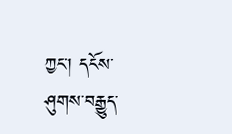ཀྱང་། དངོས་ཤུགས་བརྒྱུད་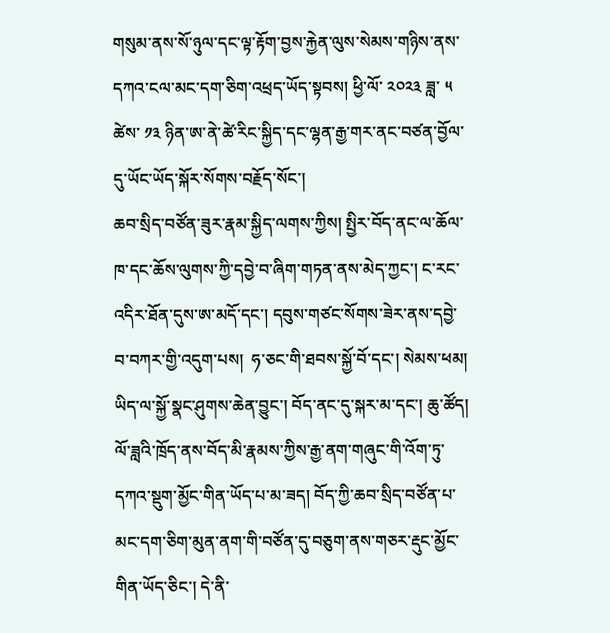གསུམ་ནས་སོ་ཉུལ་དང་ལྟ་རྟོག་བྱས་རྐྱེན་ལུས་སེམས་གཉིས་ནས་དཀའ་ངལ་མང་དག་ཅིག་འཕྲད་ཡོད་སྟབས། ཕྱི་ལོ་ ༢༠༢༣ ཟླ་ ༥ ཚེས་ ༡༣ ཉིན་ཨ་ནེ་ཚེ་རིང་སྐྱིད་དང་ལྷན་རྒྱ་གར་ནང་བཙན་བྱོལ་དུ་ཡོང་ཡོད་སྐོར་སོགས་བརྗོད་སོང་།
ཆབ་སྲིད་བཙོན་ཟུར་རྣམ་སྐྱིད་ལགས་ཀྱིས། སྤྱིར་བོད་ནང་ལ་ཆོལ་ཁ་དང་ཆོས་ལུགས་ཀྱི་དབྱེ་བ་ཞིག་གཏན་ནས་མེད་ཀྱང་། ང་རང་འདིར་ཐོན་དུས་ཨ་མདོ་དང་། དབུས་གཙང་སོགས་ཟེར་ནས་དབྱེ་བ་བཀར་གྱི་འདུག་པས།  ཧ་ཅང་གི་ཐབས་སྐྱོ་བོ་དང་། སེམས་ཕམ། ཡིད་ལ་སྐྱོ་སྣང་ཤུགས་ཆེན་བྱུང་། བོད་ནང་དུ་སྐར་མ་དང་། ཆུ་ཚོད། ལོ་ཟླའི་ཁྲོད་ནས་བོད་མི་རྣམས་ཀྱིས་རྒྱ་ནག་གཞུང་གི་འོག་ཏུ་དཀའ་སྡུག་མྱོང་གིན་ཡོད་པ་མ་ཟད། བོད་ཀྱི་ཆབ་སྲིད་བཙོན་པ་མང་དག་ཅིག་མུན་ནག་གི་བཙོན་དུ་བཅུག་ནས་གཅར་རྡུང་མྱོང་གིན་ཡོད་ཅིང་། དེ་ནི་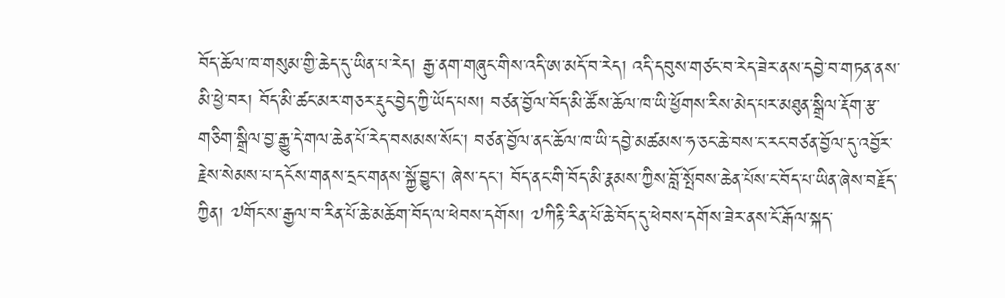བོད་ཆོལ་ཁ་གསུམ་གྱི་ཆེད་དུ་ཡིན་པ་རེད། རྒྱ་ནག་གཞུང་གིས་འདི་ཨ་མདོ་བ་རེད། འདི་དབུས་གཙང་བ་རེད་ཟེར་ནས་དབྱེ་བ་གཏན་ནས་མི་ཕྱེ་བར། བོད་མི་ཚང་མར་གཅར་རྡུང་བྱེད་ཀྱི་ཡོད་པས། བཙན་བྱོལ་བོད་མི་ཚོས་ཆོལ་ཁ་ཡི་ཕྱོགས་རིས་མེད་པར་མཐུན་སྒྲིལ་རྡོག་རྩ་གཅིག་སྒྲིལ་བྱ་རྒྱུ་དེ་གལ་ཆེན་པོ་རེད་བསམས་སོང་། བཙན་བྱོལ་ནང་ཆོལ་ཁ་ཡི་དབྱེ་མཚམས་ཧ་ཅང་ཆེ་བས་ང་རང་བཙན་བྱོལ་དུ་འབྱོར་རྗེས་སེམས་པ་དངོས་གནས་དྲང་གནས་སྐྱོ་བྱུང་། ཞེས་དང་། བོད་ནང་གི་བོད་མི་རྣམས་ཀྱིས་བློ་སྤོབས་ཆེན་པོས་ང་བོད་པ་ཡིན་ཞེས་བརྗོད་ཀྱིན། ༧གོང་ས་རྒྱལ་བ་རིན་པོ་ཆེ་མཆོག་བོད་ལ་ཕེབས་དགོས། ༧ཀིརྟི་རིན་པོ་ཆེ་བོད་དུ་ཕེབས་དགོས་ཟེར་ནས་ངོ་རྒོལ་སྐད་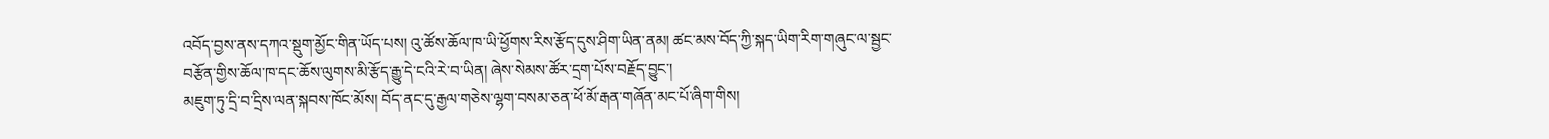འབོད་བྱས་ནས་དཀའ་སྡུག་མྱོང་གིན་ཡོད་པས། འུ་ཚོས་ཆོལ་ཁ་ཡི་ཕྱོགས་རིས་རྩོད་དུས་ཤིག་ཡིན་ནམ། ཚང་མས་བོད་ཀྱི་སྐད་ཡིག་རིག་གཞུང་ལ་སྦྱང་བརྩོན་གྱིས་ཆོལ་ཁ་དང་ཆོས་ལུགས་མི་རྩོད་རྒྱུ་དེ་ངའི་རེ་བ་ཡིན། ཞེས་སེམས་ཚོར་དྲག་པོས་བརྗོད་བྱུང་།
མཇུག་ཏུ་དྲི་བ་དྲིས་ལན་སྐབས་ཁོང་མོས། བོད་ནང་དུ་རྒྱལ་གཅེས་ལྷག་བསམ་ཅན་ཕོ་མོ་རྒན་གཞོན་མང་པོ་ཞིག་གིས།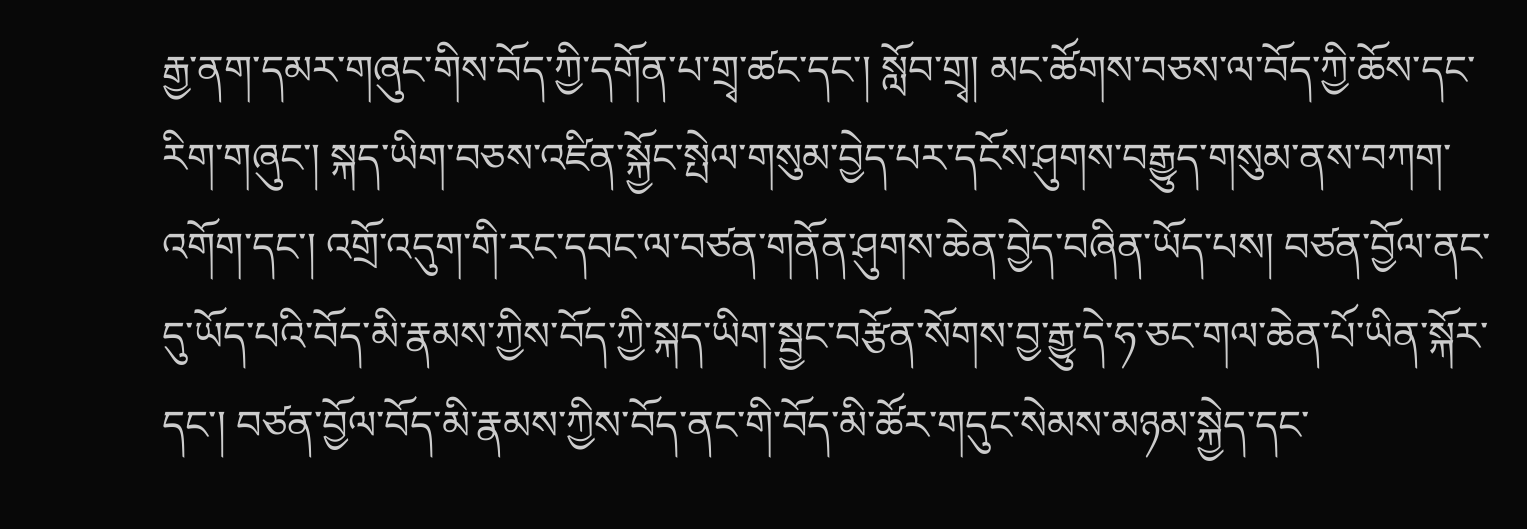རྒྱ་ནག་དམར་གཞུང་གིས་བོད་ཀྱི་དགོན་པ་གྲྭ་ཚང་དང་། སློབ་གྲྭ། མང་ཚོགས་བཅས་ལ་བོད་ཀྱི་ཆོས་དང་རིག་གཞུང་། སྐད་ཡིག་བཅས་འཛིན་སྐྱོང་སྤེལ་གསུམ་བྱེད་པར་དངོས་ཤུགས་བརྒྱུད་གསུམ་ནས་བཀག་འགོག་དང་། འགྲོ་འདུག་གི་རང་དབང་ལ་བཙན་གནོན་ཤུགས་ཆེན་བྱེད་བཞིན་ཡོད་པས། བཙན་བྱོལ་ནང་དུ་ཡོད་པའི་བོད་མི་རྣམས་ཀྱིས་བོད་ཀྱི་སྐད་ཡིག་སྦྱང་བརྩོན་སོགས་བྱ་རྒྱུ་དེ་ཧ་ཅང་གལ་ཆེན་པོ་ཡིན་སྐོར་དང་། བཙན་བྱོལ་བོད་མི་རྣམས་ཀྱིས་བོད་ནང་གི་བོད་མི་ཚོར་གདུང་སེམས་མཉམ་སྐྱེད་དང་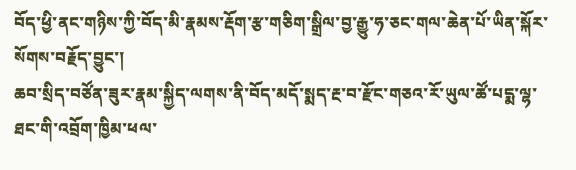བོད་ཕྱི་ནང་གཉིས་ཀྱི་བོད་མི་རྣམས་རྡོག་རྩ་གཅིག་སྒྲིལ་བྱ་རྒྱུ་ཧ་ཅང་གལ་ཆེན་པོ་ཡིན་སྐོར་སོགས་བརྗོད་བྱུང་།
ཆབ་སྲིད་བཙོན་ཟུར་རྣམ་སྐྱིད་ལགས་ནི་བོད་མདོ་སྨད་རྔ་བ་རྫོང་གཅའ་རོ་ཡུལ་ཚོ་པདྨ་ལྷ་ཐང་གི་འབྲོག་ཁྱིམ་ཕལ་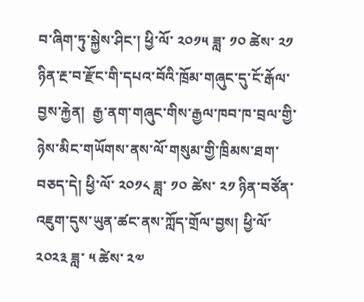བ་ཞིག་ཏུ་སྐྱེས་ཤིང་། ཕྱི་ལོ་ ༢༠༡༥ ཟླ་ ༡༠ ཚེས་ ༢༡ ཉིན་རྔ་བ་རྫོང་གི་དཔའ་བོའི་ཁྲོམ་གཞུང་དུ་ངོ་རྒོལ་བྱས་རྐྱེན།  རྒྱ་ནག་གཞུང་གིས་རྒྱལ་ཁབ་ཁ་བྲལ་གྱི་ཉེས་མིང་གཡོགས་ནས་ལོ་གསུམ་གྱི་ཁྲིམས་ཐག་བཅད་དེ། ཕྱི་ལོ་ ༢༠༡༨ ཟླ་ ༡༠ ཚེས་ ༢༡ ཉིན་བཙོན་འཇུག་དུས་ཡུན་ཚང་ནས་ཀློད་གྲོལ་བྱས། ཕྱི་ལོ་ ༢༠༢༣ ཟླ་ ༥ ཚེས་ ༢༧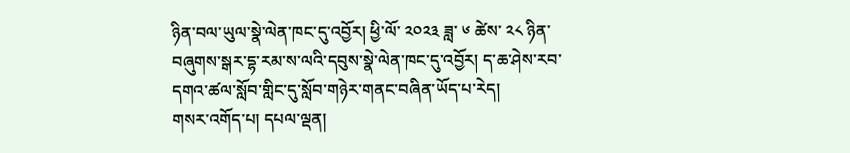ཉིན་བལ་ཡུལ་སྣེ་ལེན་ཁང་དུ་འབྱོར། ཕྱི་ལོ་ ༢༠༢༣ ཟླ་ ༦ ཚེས་ ༢༨ ཉིན་བཞུགས་སྒར་དྷ་རམ་ས་ལའི་དབུས་སྣེ་ལེན་ཁང་དུ་འབྱོར། ད་ཆ་ཤེས་རབ་དགའ་ཚལ་སློབ་གླིང་དུ་སློབ་གཉེར་གནང་བཞིན་ཡོད་པ་རེད།
གསར་འགོད་པ། དཔལ་ལྡན།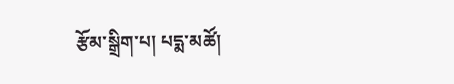རྩོམ་སྒྲིག་པ། པདྨ་མཚོ།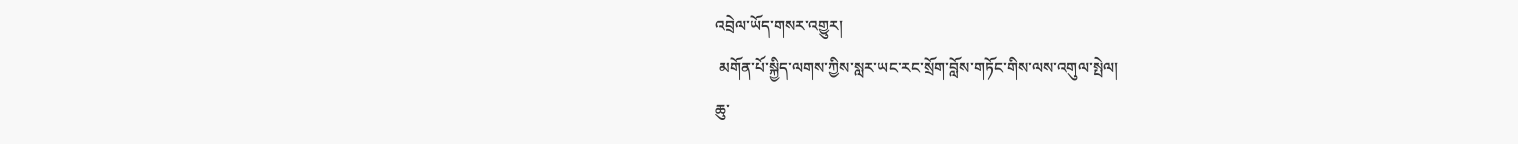འབྲེལ་ཡོད་གསར་འགྱུར།
 མགོན་པོ་སྐྱིད་ལགས་ཀྱིས་སླར་ཡང་རང་སྲོག་བློས་གཏོང་གིས་ལས་འགུལ་སྤེལ།
ཆུ་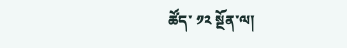ཚོད་ ༡༢ སྔོན་ལ།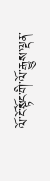ལོ་ངོ་སྟོང་གི་ལོ་རྒྱུས་ལྡན་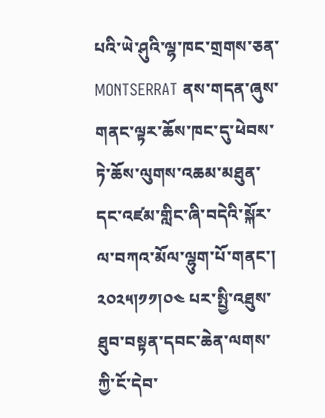པའི་ཡེ་ཤུའི་ལྷ་ཁང་གྲགས་ཅན་ MONTSERRAT ནས་གདན་ཞུས་གནང་ལྟར་ཆོས་ཁང་དུ་ཕེབས་ཏེ་ཆོས་ལུགས་འཆམ་མཐུན་དང་འཛམ་གླིང་ཞི་བདེའི་སྐོར་ལ་བཀའ་མོལ་ལྷུག་པོ་གནང་། ༢༠༢༥།༡༡།༠༤ པར་སྤྱི་འཐུས་ཐུབ་བསྟན་དབང་ཆེན་ལགས་ཀྱི་ངོ་དེབ་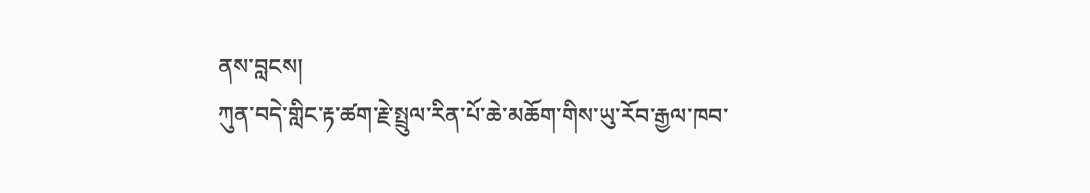ནས་བླངས།
ཀུན་བདེ་གླིང་རྟ་ཚག་རྗེ་སྤྲུལ་རིན་པོ་ཆེ་མཆོག་གིས་ཡུ་རོབ་རྒྱལ་ཁབ་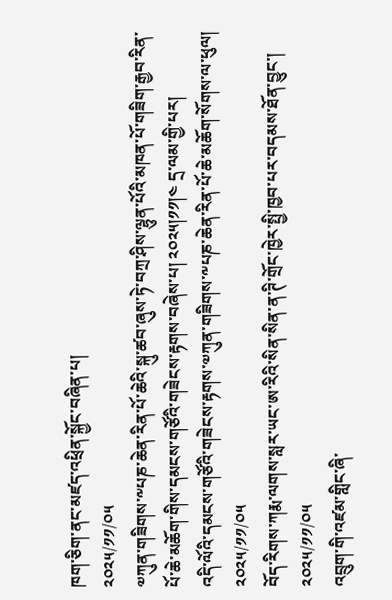ཁག་ཅིག་ནང་མཛད་འཕྲིན་སྐྱོང་བཞིན་པ།
༢༠༢༥/༡༡/༠༥
༧ཀུན་གཟིགས་༸པཎ་ཆེན་རིན་པོ་ཆེའི་སྐུ་ཚབ་ཞུས་ཏེ་བཀྲ་ཤིས་ལྷུན་པོའི་མཁན་པོ་གཟིག་རྒྱབ་རིན་པོ་ཆེ་མཆོག་གིས་དམངས་གཙོའི་གཟེངས་རྟགས་བཞེས་པ། ༢༠༢༥།༡༡།༤ དྲ་ལམ་གྱི་པར།
འདི་ལོའི་དམངས་གཙོའི་གཟེངས་རྟགས་༧ཀུན་གཟིགས་༸པཎ་ཆེན་རིན་པོ་ཆེ་མཆོག་སོགས་ལ་ཕུལ།
༢༠༢༥/༡༡/༠༥
བོད་རིགས་ཀརྨ་ལགས་སླར་ཡང་ཨ་རིའི་སིན་སིན་ན་ཊི་གྲོང་ཁྱེར་སྤྱི་ཁྱབ་པར་བདམས་ཐོན་བྱུང་།
༢༠༢༥/༡༡/༠༥
འབྲུག་གི་འཛམ་གླིང་ཞི་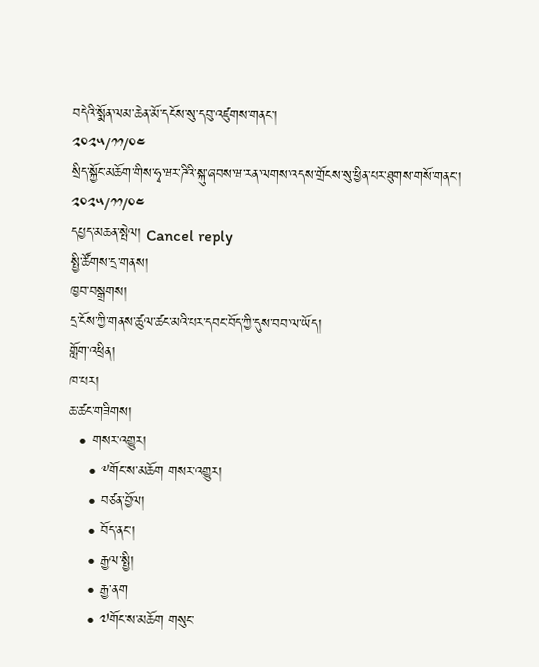བདེའི་སྨོན་ལམ་ཆེན་མོ་དངོས་སུ་དབུ་འཛུགས་གནང་།
༢༠༢༥/༡༡/༠༤
སྲིད་སྐྱོང་མཆོག་གིས་ཧྭ་ཝར་ཌིའི་སྐུ་ཞབས་ཝ་རན་ལགས་འདས་གྲོངས་སུ་ཕྱིན་པར་ཐུགས་གསོ་གནང་།
༢༠༢༥/༡༡/༠༤
དཔྱད་མཆན་སྤེལ། Cancel reply
སྤྱི་ཚོགས་དྲ་གནས།
ཁྱབ་བསྒྲགས།
དྲ་ངོས་ཀྱི་གནས་ཚུལ་ཚང་མའི་པར་དབང་བོད་ཀྱི་དུས་བབ་ལ་ཡོད།
གློག་འཕྲིན།
ཁ་པར།
ཆ་ཚང་གཟིགས།
  • གསར་འགྱུར།
    • ༸གོང་ས་མཆོག གསར་འགྱུར།
    • བཙན་བྱོལ།
    • བོད་ནང་།
    • རྒྱལ་སྤྱི།
    • རྒྱ་ནག
    • ༧གོང་ས་མཆོག གསུང་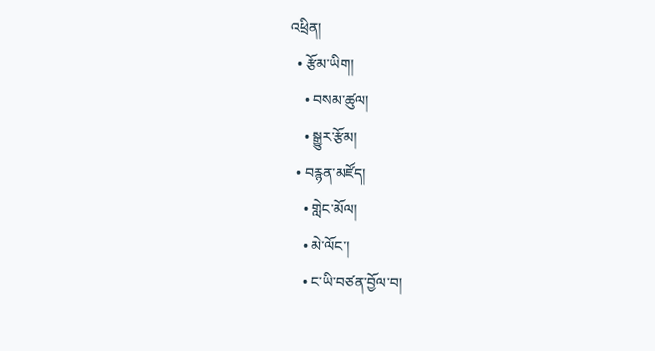འཕྲིན།
  • རྩོམ་ཡིག།
    • བསམ་ཚུལ།
    • སྒྱུར་རྩོམ།
  • བརྙན་མཛོད།
    • གླེང་མོལ།
    • མེ་ལོང་།
    • ང་ཡི་བཙན་བྱོལ་བ།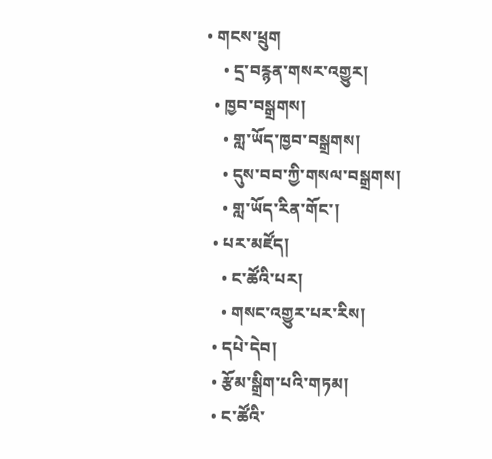• གངས་ཕྲུག
    • དྲ་བརྙན་གསར་འགྱུར།
  • ཁྱབ་བསྒྲགས།
    • གླ་ཡོད་ཁྱབ་བསྒྲགས།
    • དུས་བབ་ཀྱི་གསལ་བསྒྲགས།
    • གླ་ཡོད་རིན་གོང་།
  • པར་མཛོད།
    • ང་ཚོའི་པར།
    • གསང་འགྱུར་པར་རིས།
  • དཔེ་དེབ།
  • རྩོམ་སྒྲིག་པའི་གཏམ།
  • ང་ཚོའི་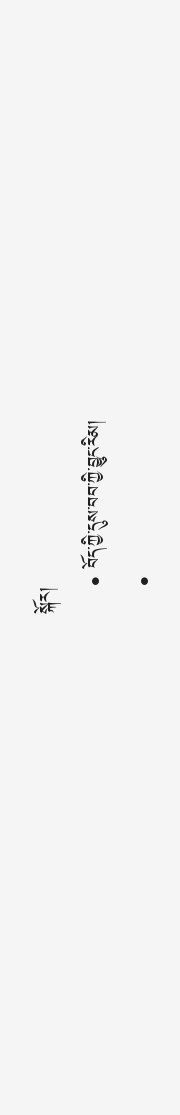སྐོར།
    • བོད་ཀྱི་དུས་བབ་ཀྱི་བྱུང་རིམ།
    •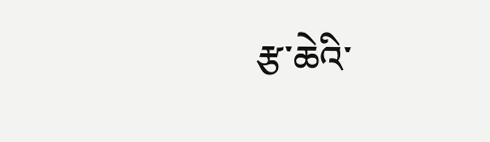རྩ་ཆེའི་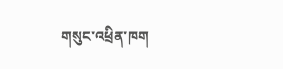གསུང་འཕྲིན་ཁག